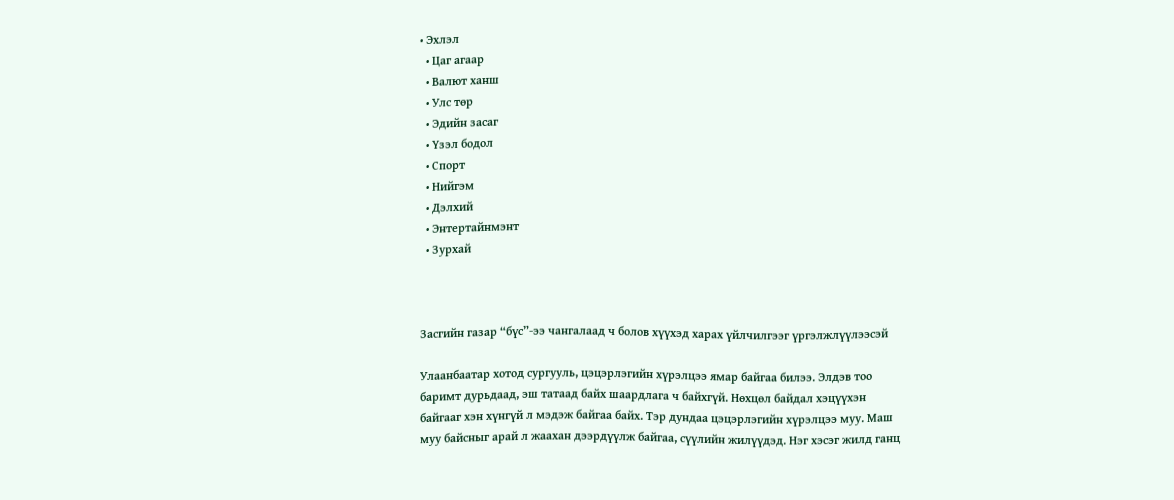• Эхлэл
  • Цаг агаар
  • Валют ханш
  • Улс төр
  • Эдийн засаг
  • Үзэл бодол
  • Спорт
  • Нийгэм
  • Дэлхий
  • Энтертайнмэнт
  • Зурхай



Засгийн газар “бүс”-ээ чангалаад ч болов хүүхэд харах үйлчилгээг үргэлжлүүлээсэй

Улаанбаатар хотод сургууль, цэцэрлэгийн хүрэлцээ ямар байгаа билээ. Элдэв тоо баримт дурьдаад, эш татаад байх шаардлага ч байхгүй. Нөхцөл байдал хэцүүхэн байгааг хэн хүнгүй л мэдэж байгаа байх. Тэр дундаа цэцэрлэгийн хүрэлцээ муу. Маш муу байсныг арай л жаахан дээрдүүлж байгаа, сүүлийн жилүүдэд. Нэг хэсэг жилд ганц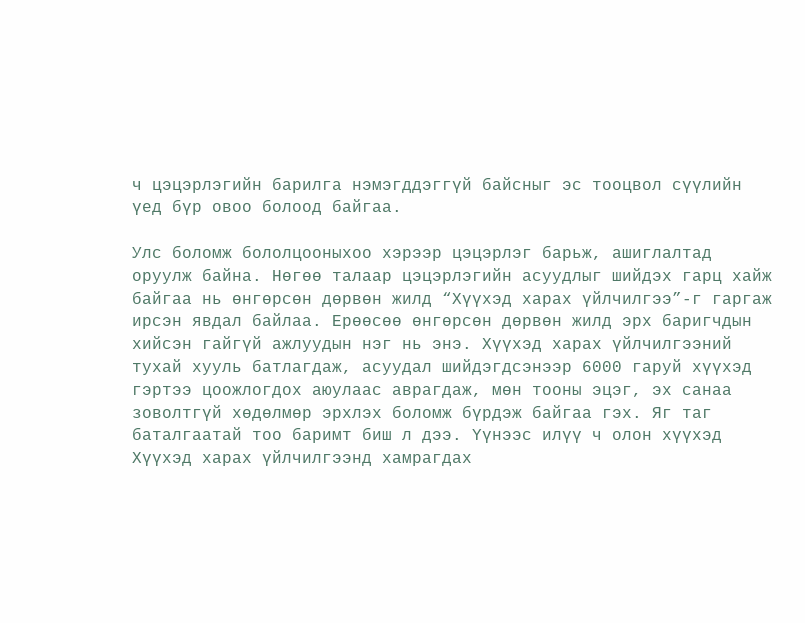ч цэцэрлэгийн барилга нэмэгддэггүй байсныг эс тооцвол сүүлийн үед бүр овоо болоод байгаа.

Улс боломж бололцооныхоо хэрээр цэцэрлэг барьж, ашиглалтад оруулж байна. Нөгөө талаар цэцэрлэгийн асуудлыг шийдэх гарц хайж байгаа нь өнгөрсөн дөрвөн жилд “Хүүхэд харах үйлчилгээ”-г гаргаж ирсэн явдал байлаа. Ерөөсөө өнгөрсөн дөрвөн жилд эрх баригчдын хийсэн гайгүй ажлуудын нэг нь энэ. Хүүхэд харах үйлчилгээний тухай хууль батлагдаж, асуудал шийдэгдсэнээр 6000 гаруй хүүхэд гэртээ цоожлогдох аюулаас аврагдаж, мөн тооны эцэг, эх санаа зоволтгүй хөдөлмөр эрхлэх боломж бүрдэж байгаа гэх. Яг таг баталгаатай тоо баримт биш л дээ. Үүнээс илүү ч олон хүүхэд Хүүхэд харах үйлчилгээнд хамрагдах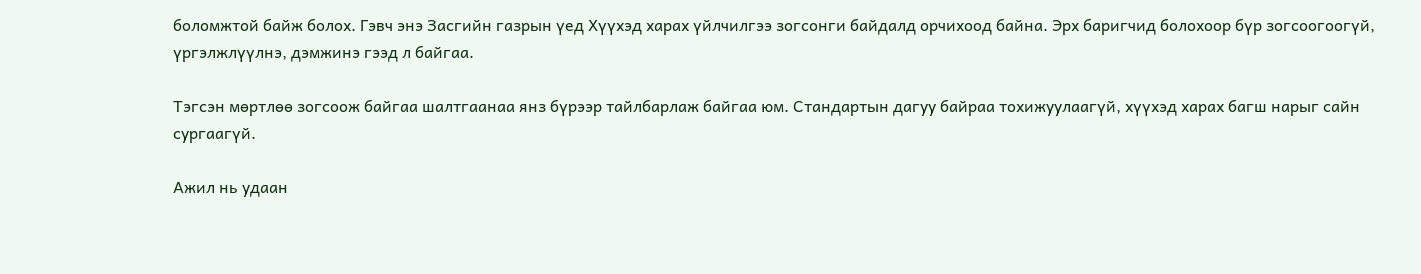боломжтой байж болох. Гэвч энэ Засгийн газрын үед Хүүхэд харах үйлчилгээ зогсонги байдалд орчихоод байна. Эрх баригчид болохоор бүр зогсоогоогүй, үргэлжлүүлнэ, дэмжинэ гээд л байгаа.

Тэгсэн мөртлөө зогсоож байгаа шалтгаанаа янз бүрээр тайлбарлаж байгаа юм. Стандартын дагуу байраа тохижуулаагүй, хүүхэд харах багш нарыг сайн сургаагүй.

Ажил нь удаан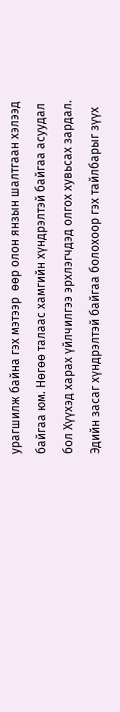урагшилж байна гэх мэтээр  өөр олон янзын шалтгаан хэлээд байгаа юм. Нөгөө талаас хамгийн хүндрэлтэй байгаа асуудал бол Хүүхэд харах үйлчилгээ эрхлэгчдэд олгох хувьсах зардал. Эдийн засаг хүндрэлтэй байгаа болохоор гэх тайлбарыг зүүх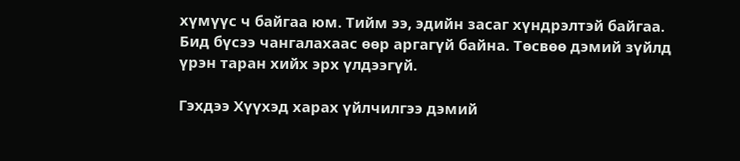хүмүүс ч байгаа юм. Тийм ээ, эдийн засаг хүндрэлтэй байгаа. Бид бүсээ чангалахаас өөр аргагүй байна. Төсвөө дэмий зүйлд үрэн таран хийх эрх үлдээгүй.

Гэхдээ Хүүхэд харах үйлчилгээ дэмий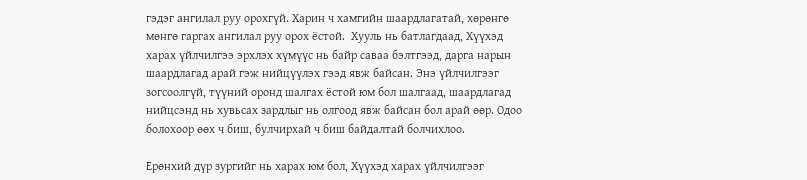гэдэг ангилал руу орохгүй. Харин ч хамгийн шаардлагатай, хөрөнгө мөнгө гаргах ангилал руу орох ёстой.  Хууль нь батлагдаад, Хүүхэд харах үйлчилгээ эрхлэх хүмүүс нь байр саваа бэлтгээд, дарга нарын шаардлагад арай гэж нийцүүлэх гээд явж байсан. Энэ үйлчилгээг зогсоолгүй, түүний оронд шалгах ёстой юм бол шалгаад, шаардлагад нийцсэнд нь хувьсах зардлыг нь олгоод явж байсан бол арай өөр. Одоо болохоор өөх ч биш, булчирхай ч биш байдалтай болчихлоо.

Ерөнхий дүр зургийг нь харах юм бол, Хүүхэд харах үйлчилгээг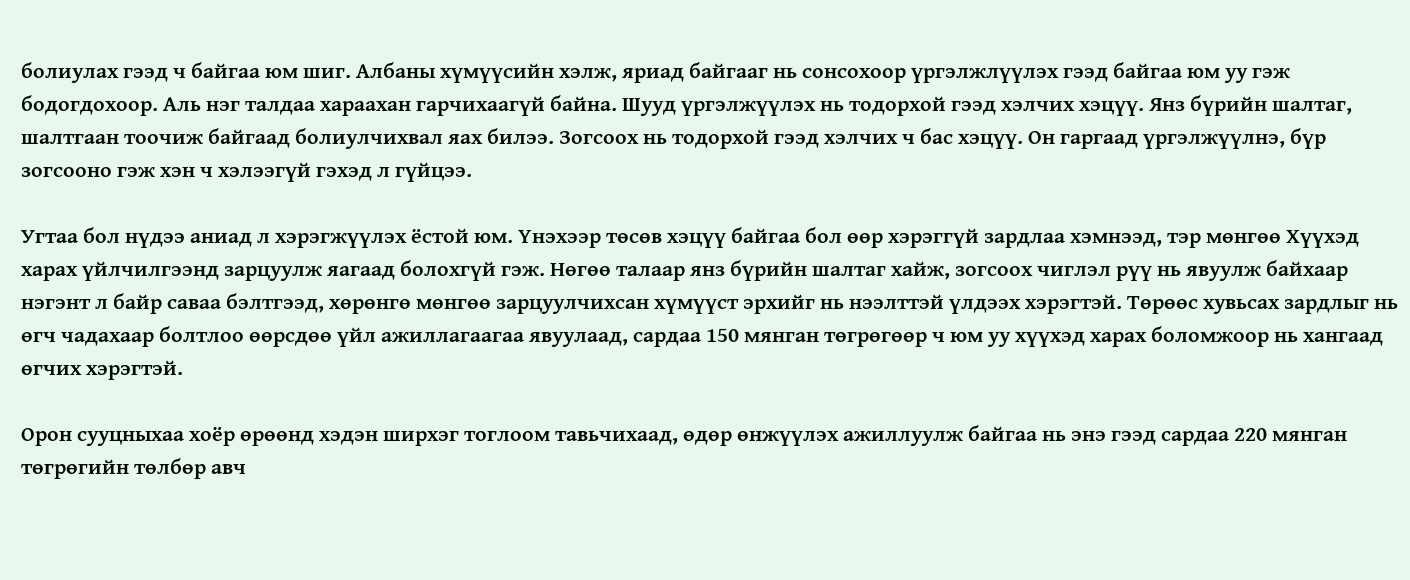болиулах гээд ч байгаа юм шиг. Албаны хүмүүсийн хэлж, яриад байгааг нь сонсохоор үргэлжлүүлэх гээд байгаа юм уу гэж бодогдохоор. Аль нэг талдаа хараахан гарчихаагүй байна. Шууд үргэлжүүлэх нь тодорхой гээд хэлчих хэцүү. Янз бүрийн шалтаг, шалтгаан тоочиж байгаад болиулчихвал яах билээ. Зогсоох нь тодорхой гээд хэлчих ч бас хэцүү. Он гаргаад үргэлжүүлнэ, бүр зогсооно гэж хэн ч хэлээгүй гэхэд л гүйцээ.

Угтаа бол нүдээ аниад л хэрэгжүүлэх ёстой юм. Үнэхээр төсөв хэцүү байгаа бол өөр хэрэггүй зардлаа хэмнээд, тэр мөнгөө Хүүхэд харах үйлчилгээнд зарцуулж яагаад болохгүй гэж. Нөгөө талаар янз бүрийн шалтаг хайж, зогсоох чиглэл рүү нь явуулж байхаар нэгэнт л байр саваа бэлтгээд, хөрөнгө мөнгөө зарцуулчихсан хүмүүст эрхийг нь нээлттэй үлдээх хэрэгтэй. Төрөөс хувьсах зардлыг нь өгч чадахаар болтлоо өөрсдөө үйл ажиллагаагаа явуулаад, сардаа 150 мянган төгрөгөөр ч юм уу хүүхэд харах боломжоор нь хангаад өгчих хэрэгтэй.

Орон сууцныхаа хоёр өрөөнд хэдэн ширхэг тоглоом тавьчихаад, өдөр өнжүүлэх ажиллуулж байгаа нь энэ гээд сардаа 220 мянган төгрөгийн төлбөр авч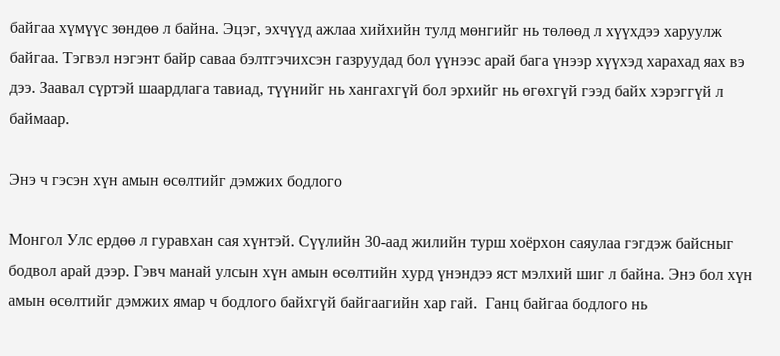байгаа хүмүүс зөндөө л байна. Эцэг, эхчүүд ажлаа хийхийн тулд мөнгийг нь төлөөд л хүүхдээ харуулж байгаа. Тэгвэл нэгэнт байр саваа бэлтгэчихсэн газруудад бол үүнээс арай бага үнээр хүүхэд харахад яах вэ дээ. Заавал сүртэй шаардлага тавиад, түүнийг нь хангахгүй бол эрхийг нь өгөхгүй гээд байх хэрэггүй л баймаар.

Энэ ч гэсэн хүн амын өсөлтийг дэмжих бодлого

Монгол Улс ердөө л гуравхан сая хүнтэй. Сүүлийн 30-аад жилийн турш хоёрхон саяулаа гэгдэж байсныг бодвол арай дээр. Гэвч манай улсын хүн амын өсөлтийн хурд үнэндээ яст мэлхий шиг л байна. Энэ бол хүн амын өсөлтийг дэмжих ямар ч бодлого байхгүй байгаагийн хар гай.  Ганц байгаа бодлого нь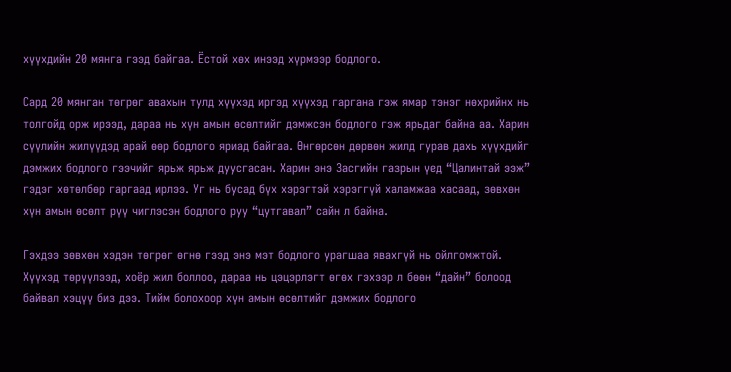хүүхдийн 20 мянга гээд байгаа. Ёстой хөх инээд хүрмээр бодлого.

Сард 20 мянган төгрөг авахын тулд хүүхэд иргэд хүүхэд гаргана гэж ямар тэнэг нөхрийнх нь толгойд орж ирээд, дараа нь хүн амын өсөлтийг дэмжсэн бодлого гэж ярьдаг байна аа. Харин сүүлийн жилүүдэд арай өөр бодлого яриад байгаа. Өнгөрсөн дөрвөн жилд гурав дахь хүүхдийг дэмжих бодлого гээчийг ярьж ярьж дуусгасан. Харин энэ Засгийн газрын үед “Цалинтай ээж” гэдэг хөтөлбөр гаргаад ирлээ. Уг нь бусад бүх хэрэгтэй хэрэггүй халамжаа хасаад, зөвхөн хүн амын өсөлт рүү чиглэсэн бодлого руу “цутгавал” сайн л байна.

Гэхдээ зөвхөн хэдэн төгрөг өгнө гээд энэ мэт бодлого урагшаа явахгүй нь ойлгомжтой. Хүүхэд төрүүлээд, хоёр жил боллоо, дараа нь цэцэрлэгт өгөх гэхээр л бөөн “дайн” болоод байвал хэцүү биз дээ. Тийм болохоор хүн амын өсөлтийг дэмжих бодлого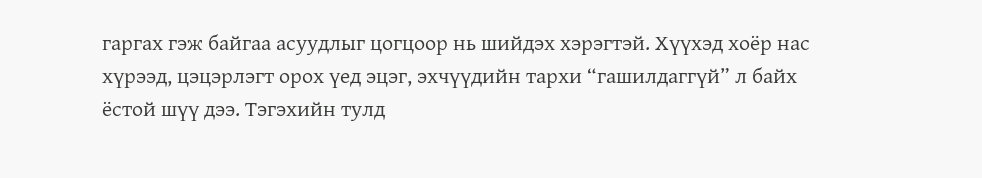гаргах гэж байгаа асуудлыг цогцоор нь шийдэх хэрэгтэй. Хүүхэд хоёр нас хүрээд, цэцэрлэгт орох үед эцэг, эхчүүдийн тархи “гашилдаггүй” л байх ёстой шүү дээ. Тэгэхийн тулд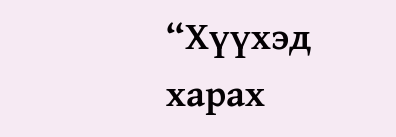“Хүүхэд харах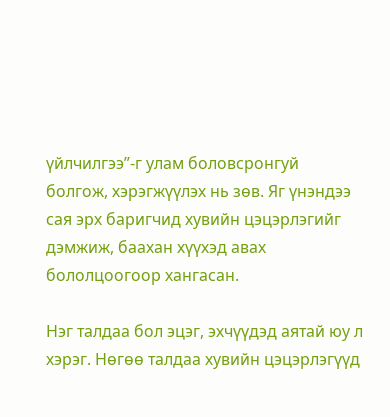үйлчилгээ”-г улам боловсронгуй болгож, хэрэгжүүлэх нь зөв. Яг үнэндээ сая эрх баригчид хувийн цэцэрлэгийг дэмжиж, баахан хүүхэд авах бололцоогоор хангасан.

Нэг талдаа бол эцэг, эхчүүдэд аятай юу л хэрэг. Нөгөө талдаа хувийн цэцэрлэгүүд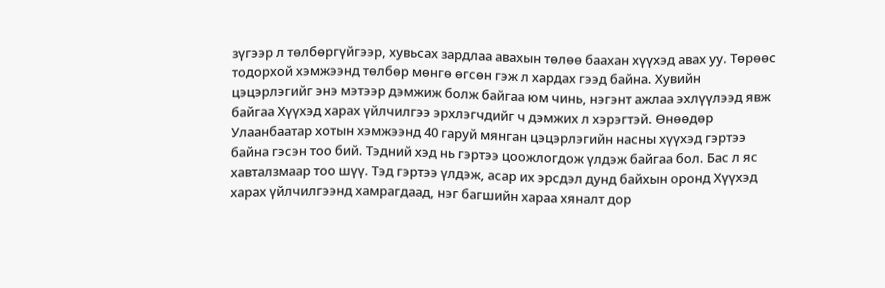зүгээр л төлбөргүйгээр, хувьсах зардлаа авахын төлөө баахан хүүхэд авах уу. Төрөөс тодорхой хэмжээнд төлбөр мөнгө өгсөн гэж л хардах гээд байна. Хувийн цэцэрлэгийг энэ мэтээр дэмжиж болж байгаа юм чинь, нэгэнт ажлаа эхлүүлээд явж байгаа Хүүхэд харах үйлчилгээ эрхлэгчдийг ч дэмжих л хэрэгтэй. Өнөөдөр Улаанбаатар хотын хэмжээнд 40 гаруй мянган цэцэрлэгийн насны хүүхэд гэртээ байна гэсэн тоо бий. Тэдний хэд нь гэртээ цоожлогдож үлдэж байгаа бол. Бас л яс хавталзмаар тоо шүү. Тэд гэртээ үлдэж, асар их эрсдэл дунд байхын оронд Хүүхэд харах үйлчилгээнд хамрагдаад, нэг багшийн хараа хяналт дор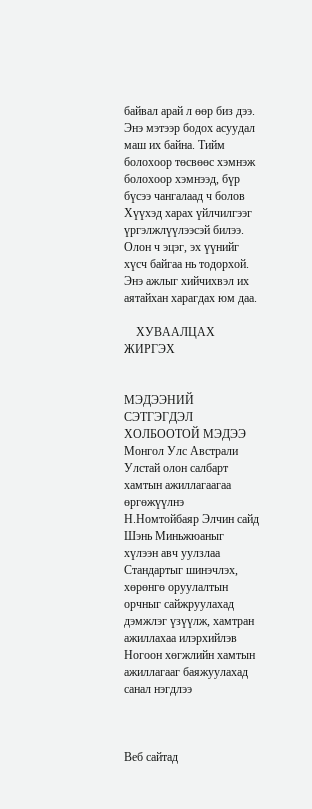байвал арай л өөр биз дээ. Энэ мэтээр бодох асуудал маш их байна. Тийм болохоор төсвөөс хэмнэж болохоор хэмнээд, бүр бүсээ чангалаад ч болов Хүүхэд харах үйлчилгээг үргэлжлүүлээсэй билээ. Олон ч эцэг, эх үүнийг хүсч байгаа нь тодорхой. Энэ ажлыг хийчихвэл их аятайхан харагдах юм даа.

    ХУВААЛЦАХ ЖИРГЭХ


МЭДЭЭНИЙ СЭТГЭГДЭЛ
ХОЛБООТОЙ МЭДЭЭ
Монгол Улс Австрали Улстай олон салбарт хамтын ажиллагаагаа өргөжүүлнэ
Н.Номтойбаяр Элчин сайд Шэнь Миньжюаныг хүлээн авч уулзлаа
Стандартыг шинэчлэх, хөрөнгө оруулалтын орчныг сайжруулахад дэмжлэг үзүүлж, хамтран ажиллахаа илэрхийлэв
Ногоон хөгжлийн хамтын ажиллагааг баяжуулахад санал нэгдлээ



Веб сайтад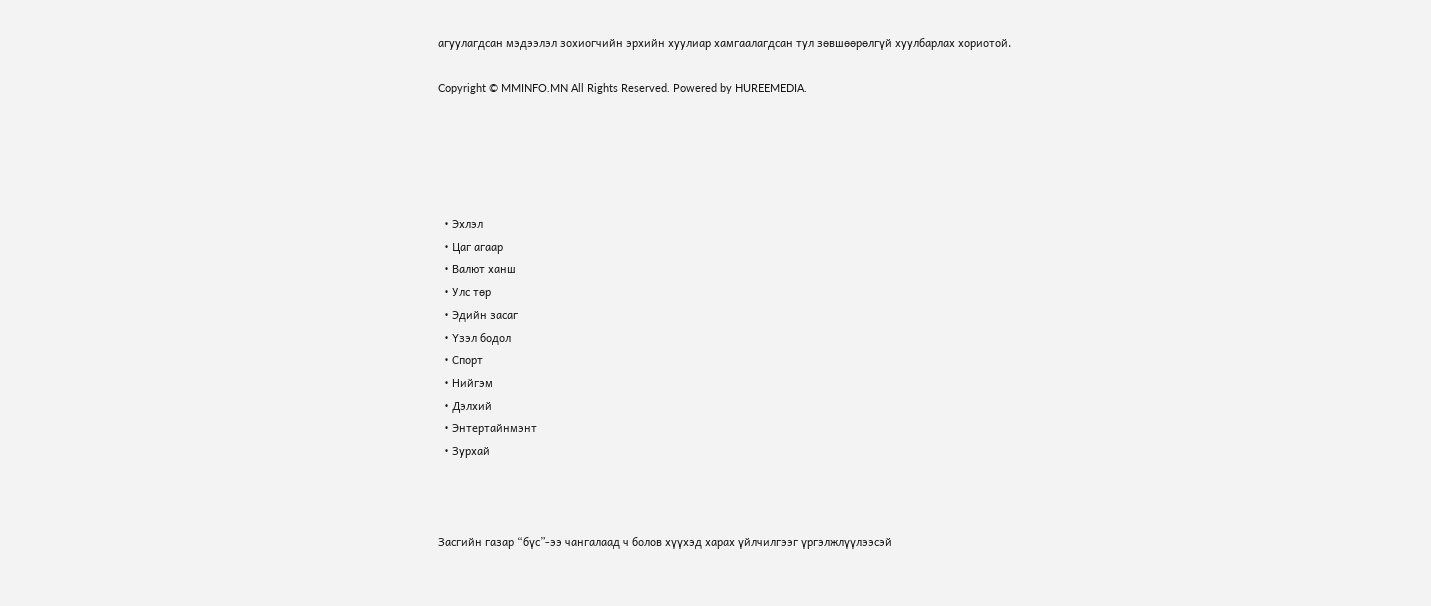агуулагдсан мэдээлэл зохиогчийн эрхийн хуулиар хамгаалагдсан тул зөвшөөрөлгүй хуулбарлах хориотой.

Copyright © MMINFO.MN All Rights Reserved. Powered by HUREEMEDIA.





  • Эхлэл
  • Цаг агаар
  • Валют ханш
  • Улс төр
  • Эдийн засаг
  • Үзэл бодол
  • Спорт
  • Нийгэм
  • Дэлхий
  • Энтертайнмэнт
  • Зурхай



Засгийн газар “бүс”-ээ чангалаад ч болов хүүхэд харах үйлчилгээг үргэлжлүүлээсэй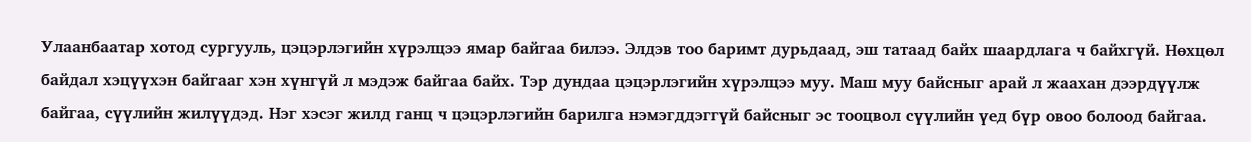Улаанбаатар хотод сургууль, цэцэрлэгийн хүрэлцээ ямар байгаа билээ. Элдэв тоо баримт дурьдаад, эш татаад байх шаардлага ч байхгүй. Нөхцөл байдал хэцүүхэн байгааг хэн хүнгүй л мэдэж байгаа байх. Тэр дундаа цэцэрлэгийн хүрэлцээ муу. Маш муу байсныг арай л жаахан дээрдүүлж байгаа, сүүлийн жилүүдэд. Нэг хэсэг жилд ганц ч цэцэрлэгийн барилга нэмэгддэггүй байсныг эс тооцвол сүүлийн үед бүр овоо болоод байгаа.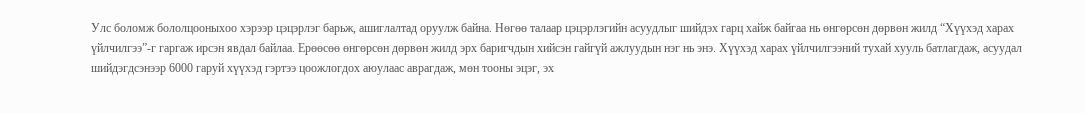Улс боломж бололцооныхоо хэрээр цэцэрлэг барьж, ашиглалтад оруулж байна. Нөгөө талаар цэцэрлэгийн асуудлыг шийдэх гарц хайж байгаа нь өнгөрсөн дөрвөн жилд “Хүүхэд харах үйлчилгээ”-г гаргаж ирсэн явдал байлаа. Ерөөсөө өнгөрсөн дөрвөн жилд эрх баригчдын хийсэн гайгүй ажлуудын нэг нь энэ. Хүүхэд харах үйлчилгээний тухай хууль батлагдаж, асуудал шийдэгдсэнээр 6000 гаруй хүүхэд гэртээ цоожлогдох аюулаас аврагдаж, мөн тооны эцэг, эх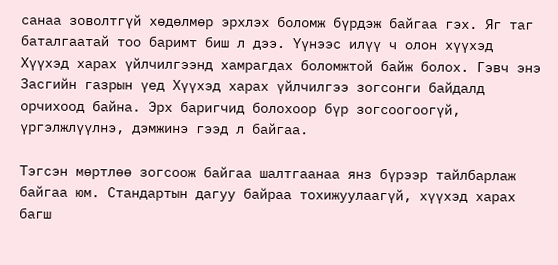санаа зоволтгүй хөдөлмөр эрхлэх боломж бүрдэж байгаа гэх. Яг таг баталгаатай тоо баримт биш л дээ. Үүнээс илүү ч олон хүүхэд Хүүхэд харах үйлчилгээнд хамрагдах боломжтой байж болох. Гэвч энэ Засгийн газрын үед Хүүхэд харах үйлчилгээ зогсонги байдалд орчихоод байна. Эрх баригчид болохоор бүр зогсоогоогүй, үргэлжлүүлнэ, дэмжинэ гээд л байгаа.

Тэгсэн мөртлөө зогсоож байгаа шалтгаанаа янз бүрээр тайлбарлаж байгаа юм. Стандартын дагуу байраа тохижуулаагүй, хүүхэд харах багш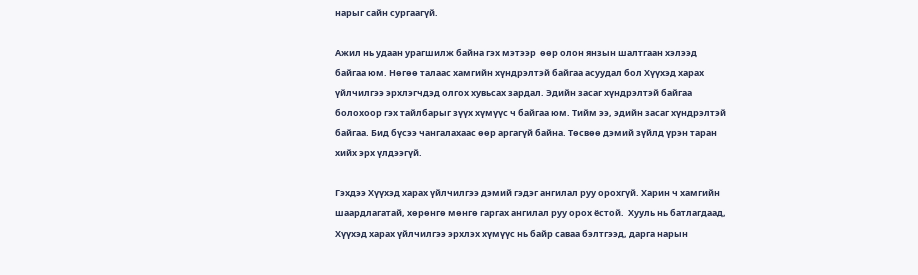нарыг сайн сургаагүй.

Ажил нь удаан урагшилж байна гэх мэтээр  өөр олон янзын шалтгаан хэлээд байгаа юм. Нөгөө талаас хамгийн хүндрэлтэй байгаа асуудал бол Хүүхэд харах үйлчилгээ эрхлэгчдэд олгох хувьсах зардал. Эдийн засаг хүндрэлтэй байгаа болохоор гэх тайлбарыг зүүх хүмүүс ч байгаа юм. Тийм ээ, эдийн засаг хүндрэлтэй байгаа. Бид бүсээ чангалахаас өөр аргагүй байна. Төсвөө дэмий зүйлд үрэн таран хийх эрх үлдээгүй.

Гэхдээ Хүүхэд харах үйлчилгээ дэмий гэдэг ангилал руу орохгүй. Харин ч хамгийн шаардлагатай, хөрөнгө мөнгө гаргах ангилал руу орох ёстой.  Хууль нь батлагдаад, Хүүхэд харах үйлчилгээ эрхлэх хүмүүс нь байр саваа бэлтгээд, дарга нарын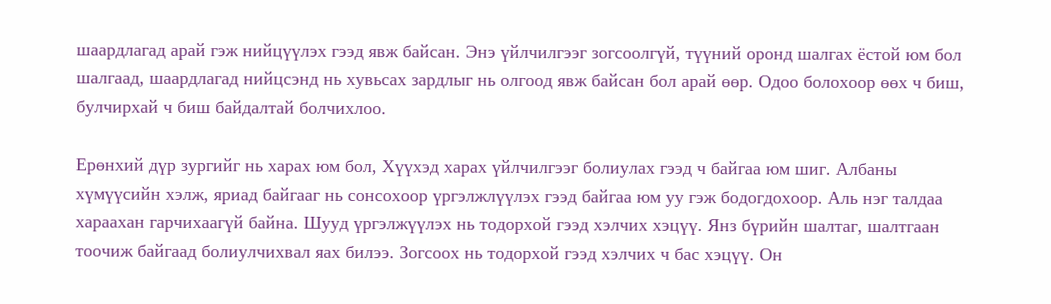шаардлагад арай гэж нийцүүлэх гээд явж байсан. Энэ үйлчилгээг зогсоолгүй, түүний оронд шалгах ёстой юм бол шалгаад, шаардлагад нийцсэнд нь хувьсах зардлыг нь олгоод явж байсан бол арай өөр. Одоо болохоор өөх ч биш, булчирхай ч биш байдалтай болчихлоо.

Ерөнхий дүр зургийг нь харах юм бол, Хүүхэд харах үйлчилгээг болиулах гээд ч байгаа юм шиг. Албаны хүмүүсийн хэлж, яриад байгааг нь сонсохоор үргэлжлүүлэх гээд байгаа юм уу гэж бодогдохоор. Аль нэг талдаа хараахан гарчихаагүй байна. Шууд үргэлжүүлэх нь тодорхой гээд хэлчих хэцүү. Янз бүрийн шалтаг, шалтгаан тоочиж байгаад болиулчихвал яах билээ. Зогсоох нь тодорхой гээд хэлчих ч бас хэцүү. Он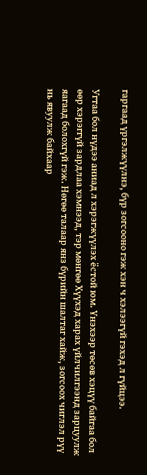гаргаад үргэлжүүлнэ, бүр зогсооно гэж хэн ч хэлээгүй гэхэд л гүйцээ.

Угтаа бол нүдээ аниад л хэрэгжүүлэх ёстой юм. Үнэхээр төсөв хэцүү байгаа бол өөр хэрэггүй зардлаа хэмнээд, тэр мөнгөө Хүүхэд харах үйлчилгээнд зарцуулж яагаад болохгүй гэж. Нөгөө талаар янз бүрийн шалтаг хайж, зогсоох чиглэл рүү нь явуулж байхаар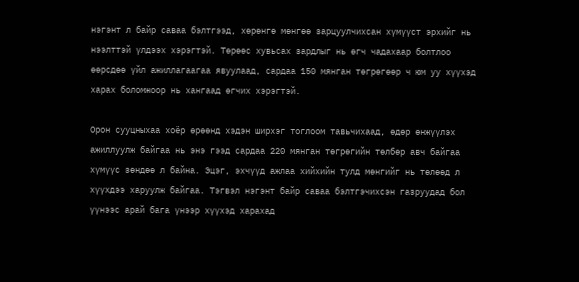нэгэнт л байр саваа бэлтгээд, хөрөнгө мөнгөө зарцуулчихсан хүмүүст эрхийг нь нээлттэй үлдээх хэрэгтэй. Төрөөс хувьсах зардлыг нь өгч чадахаар болтлоо өөрсдөө үйл ажиллагаагаа явуулаад, сардаа 150 мянган төгрөгөөр ч юм уу хүүхэд харах боломжоор нь хангаад өгчих хэрэгтэй.

Орон сууцныхаа хоёр өрөөнд хэдэн ширхэг тоглоом тавьчихаад, өдөр өнжүүлэх ажиллуулж байгаа нь энэ гээд сардаа 220 мянган төгрөгийн төлбөр авч байгаа хүмүүс зөндөө л байна. Эцэг, эхчүүд ажлаа хийхийн тулд мөнгийг нь төлөөд л хүүхдээ харуулж байгаа. Тэгвэл нэгэнт байр саваа бэлтгэчихсэн газруудад бол үүнээс арай бага үнээр хүүхэд харахад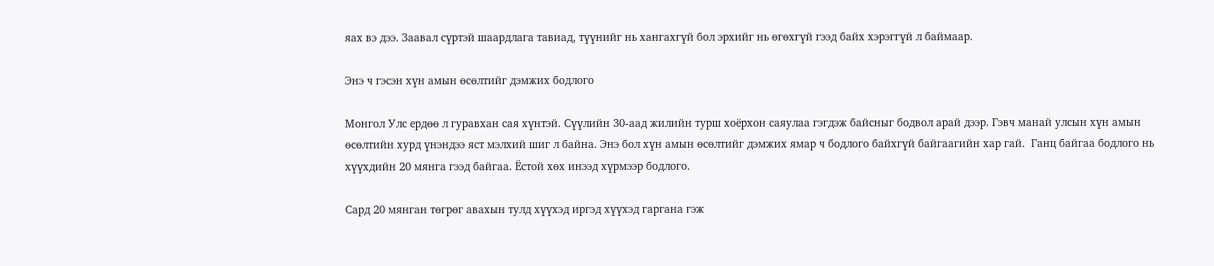яах вэ дээ. Заавал сүртэй шаардлага тавиад, түүнийг нь хангахгүй бол эрхийг нь өгөхгүй гээд байх хэрэггүй л баймаар.

Энэ ч гэсэн хүн амын өсөлтийг дэмжих бодлого

Монгол Улс ердөө л гуравхан сая хүнтэй. Сүүлийн 30-аад жилийн турш хоёрхон саяулаа гэгдэж байсныг бодвол арай дээр. Гэвч манай улсын хүн амын өсөлтийн хурд үнэндээ яст мэлхий шиг л байна. Энэ бол хүн амын өсөлтийг дэмжих ямар ч бодлого байхгүй байгаагийн хар гай.  Ганц байгаа бодлого нь хүүхдийн 20 мянга гээд байгаа. Ёстой хөх инээд хүрмээр бодлого.

Сард 20 мянган төгрөг авахын тулд хүүхэд иргэд хүүхэд гаргана гэж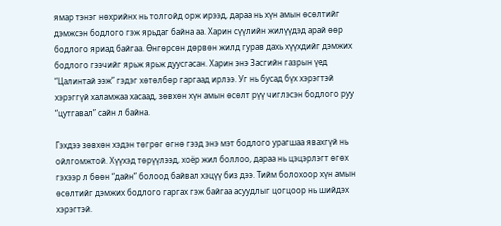ямар тэнэг нөхрийнх нь толгойд орж ирээд, дараа нь хүн амын өсөлтийг дэмжсэн бодлого гэж ярьдаг байна аа. Харин сүүлийн жилүүдэд арай өөр бодлого яриад байгаа. Өнгөрсөн дөрвөн жилд гурав дахь хүүхдийг дэмжих бодлого гээчийг ярьж ярьж дуусгасан. Харин энэ Засгийн газрын үед “Цалинтай ээж” гэдэг хөтөлбөр гаргаад ирлээ. Уг нь бусад бүх хэрэгтэй хэрэггүй халамжаа хасаад, зөвхөн хүн амын өсөлт рүү чиглэсэн бодлого руу “цутгавал” сайн л байна.

Гэхдээ зөвхөн хэдэн төгрөг өгнө гээд энэ мэт бодлого урагшаа явахгүй нь ойлгомжтой. Хүүхэд төрүүлээд, хоёр жил боллоо, дараа нь цэцэрлэгт өгөх гэхээр л бөөн “дайн” болоод байвал хэцүү биз дээ. Тийм болохоор хүн амын өсөлтийг дэмжих бодлого гаргах гэж байгаа асуудлыг цогцоор нь шийдэх хэрэгтэй.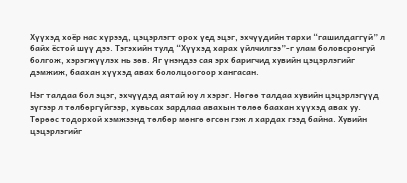Хүүхэд хоёр нас хүрээд, цэцэрлэгт орох үед эцэг, эхчүүдийн тархи “гашилдаггүй” л байх ёстой шүү дээ. Тэгэхийн тулд “Хүүхэд харах үйлчилгээ”-г улам боловсронгуй болгож, хэрэгжүүлэх нь зөв. Яг үнэндээ сая эрх баригчид хувийн цэцэрлэгийг дэмжиж, баахан хүүхэд авах бололцоогоор хангасан.

Нэг талдаа бол эцэг, эхчүүдэд аятай юу л хэрэг. Нөгөө талдаа хувийн цэцэрлэгүүд зүгээр л төлбөргүйгээр, хувьсах зардлаа авахын төлөө баахан хүүхэд авах уу. Төрөөс тодорхой хэмжээнд төлбөр мөнгө өгсөн гэж л хардах гээд байна. Хувийн цэцэрлэгийг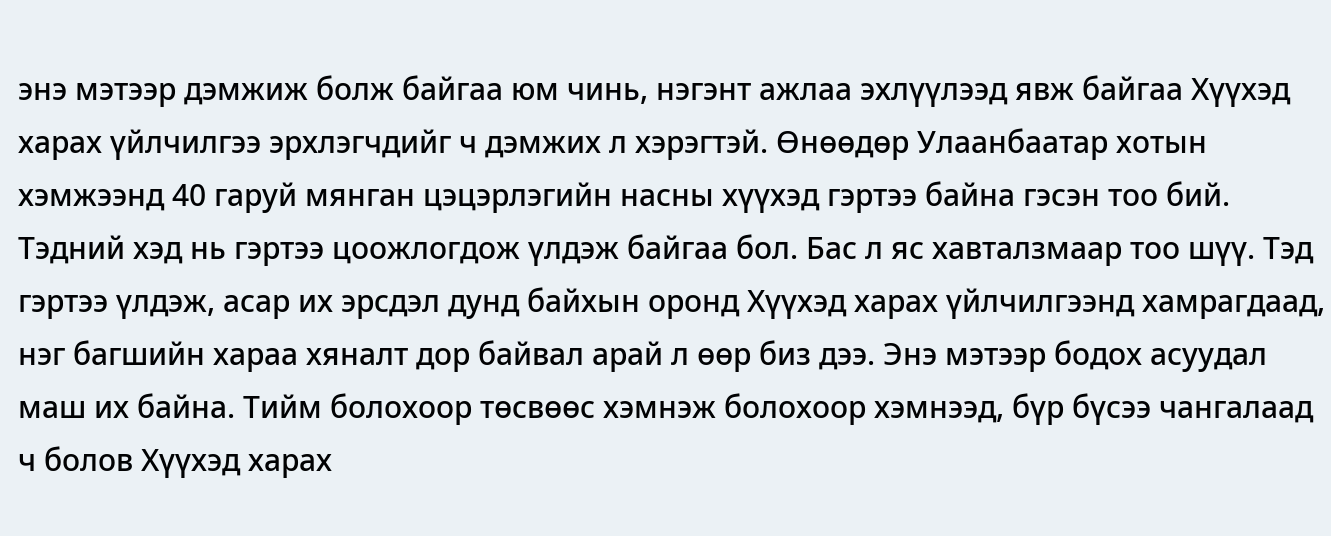энэ мэтээр дэмжиж болж байгаа юм чинь, нэгэнт ажлаа эхлүүлээд явж байгаа Хүүхэд харах үйлчилгээ эрхлэгчдийг ч дэмжих л хэрэгтэй. Өнөөдөр Улаанбаатар хотын хэмжээнд 40 гаруй мянган цэцэрлэгийн насны хүүхэд гэртээ байна гэсэн тоо бий. Тэдний хэд нь гэртээ цоожлогдож үлдэж байгаа бол. Бас л яс хавталзмаар тоо шүү. Тэд гэртээ үлдэж, асар их эрсдэл дунд байхын оронд Хүүхэд харах үйлчилгээнд хамрагдаад, нэг багшийн хараа хяналт дор байвал арай л өөр биз дээ. Энэ мэтээр бодох асуудал маш их байна. Тийм болохоор төсвөөс хэмнэж болохоор хэмнээд, бүр бүсээ чангалаад ч болов Хүүхэд харах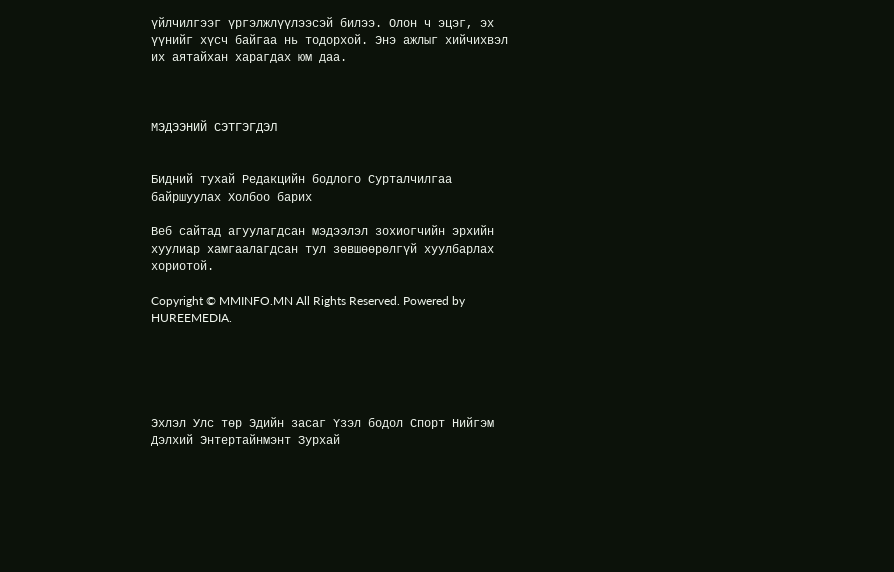үйлчилгээг үргэлжлүүлээсэй билээ. Олон ч эцэг, эх үүнийг хүсч байгаа нь тодорхой. Энэ ажлыг хийчихвэл их аятайхан харагдах юм даа.



МЭДЭЭНИЙ СЭТГЭГДЭЛ


Бидний тухай Редакцийн бодлого Сурталчилгаа байршуулах Холбоо барих

Веб сайтад агуулагдсан мэдээлэл зохиогчийн эрхийн хуулиар хамгаалагдсан тул зөвшөөрөлгүй хуулбарлах хориотой.

Copyright © MMINFO.MN All Rights Reserved. Powered by HUREEMEDIA.





Эхлэл Улс төр Эдийн засаг Үзэл бодол Спорт Нийгэм Дэлхий Энтертайнмэнт Зурхай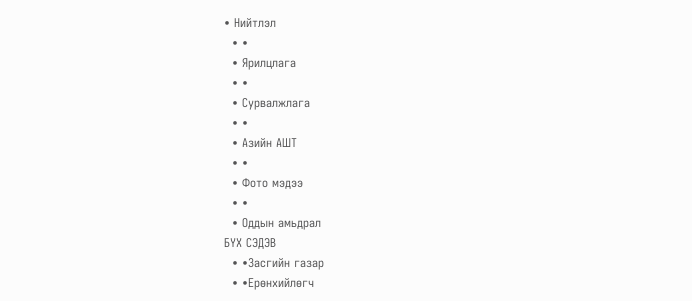• Нийтлэл
  • •
  • Ярилцлага
  • •
  • Сурвалжлага
  • •
  • Азийн АШТ
  • •
  • Фото мэдээ
  • •
  • Оддын амьдрал
БҮХ СЭДЭВ
  • •Засгийн газар
  • •Ерөнхийлөгч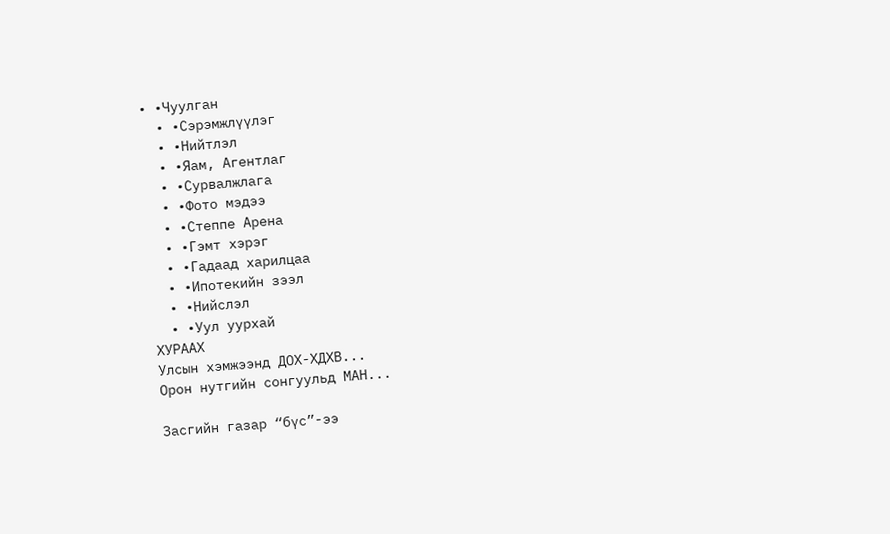• •Чуулган
  • •Сэрэмжлүүлэг
  • •Нийтлэл
  • •Яам, Агентлаг
  • •Сурвалжлага
  • •Фото мэдээ
  • •Степпе Арена
  • •Гэмт хэрэг
  • •Гадаад харилцаа
  • •Ипотекийн зээл
  • •Нийслэл
  • •Уул уурхай
ХУРААХ
Улсын хэмжээнд ДОХ-ХДХВ...
Орон нутгийн сонгуульд МАН...

Засгийн газар “бүс”-ээ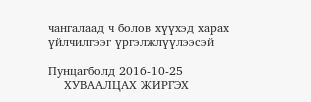чангалаад ч болов хүүхэд харах үйлчилгээг үргэлжлүүлээсэй

Пунцагболд 2016-10-25
    ХУВААЛЦАХ ЖИРГЭХ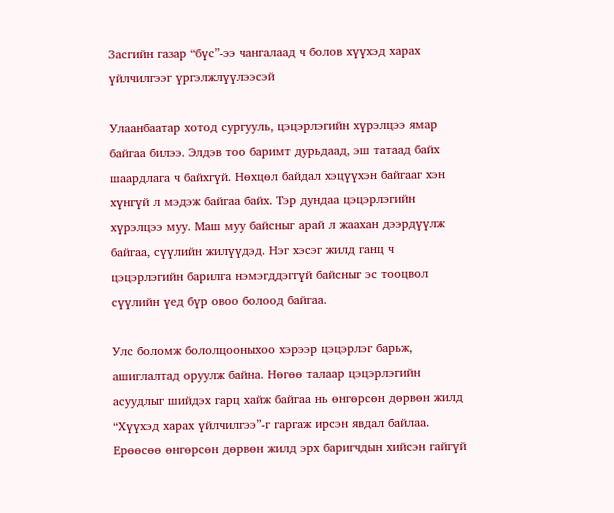Засгийн газар “бүс”-ээ чангалаад ч болов хүүхэд харах үйлчилгээг үргэлжлүүлээсэй

Улаанбаатар хотод сургууль, цэцэрлэгийн хүрэлцээ ямар байгаа билээ. Элдэв тоо баримт дурьдаад, эш татаад байх шаардлага ч байхгүй. Нөхцөл байдал хэцүүхэн байгааг хэн хүнгүй л мэдэж байгаа байх. Тэр дундаа цэцэрлэгийн хүрэлцээ муу. Маш муу байсныг арай л жаахан дээрдүүлж байгаа, сүүлийн жилүүдэд. Нэг хэсэг жилд ганц ч цэцэрлэгийн барилга нэмэгддэггүй байсныг эс тооцвол сүүлийн үед бүр овоо болоод байгаа.

Улс боломж бололцооныхоо хэрээр цэцэрлэг барьж, ашиглалтад оруулж байна. Нөгөө талаар цэцэрлэгийн асуудлыг шийдэх гарц хайж байгаа нь өнгөрсөн дөрвөн жилд “Хүүхэд харах үйлчилгээ”-г гаргаж ирсэн явдал байлаа. Ерөөсөө өнгөрсөн дөрвөн жилд эрх баригчдын хийсэн гайгүй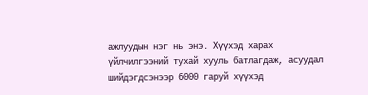ажлуудын нэг нь энэ. Хүүхэд харах үйлчилгээний тухай хууль батлагдаж, асуудал шийдэгдсэнээр 6000 гаруй хүүхэд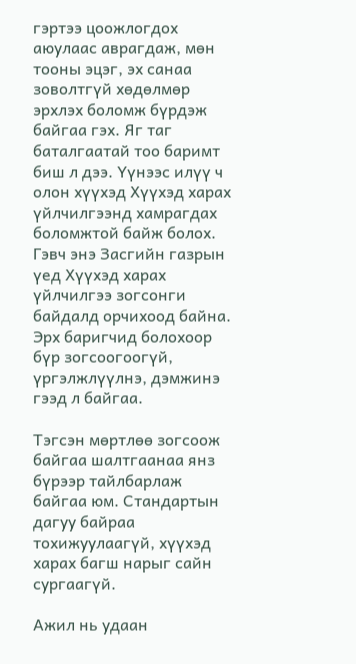гэртээ цоожлогдох аюулаас аврагдаж, мөн тооны эцэг, эх санаа зоволтгүй хөдөлмөр эрхлэх боломж бүрдэж байгаа гэх. Яг таг баталгаатай тоо баримт биш л дээ. Үүнээс илүү ч олон хүүхэд Хүүхэд харах үйлчилгээнд хамрагдах боломжтой байж болох. Гэвч энэ Засгийн газрын үед Хүүхэд харах үйлчилгээ зогсонги байдалд орчихоод байна. Эрх баригчид болохоор бүр зогсоогоогүй, үргэлжлүүлнэ, дэмжинэ гээд л байгаа.

Тэгсэн мөртлөө зогсоож байгаа шалтгаанаа янз бүрээр тайлбарлаж байгаа юм. Стандартын дагуу байраа тохижуулаагүй, хүүхэд харах багш нарыг сайн сургаагүй.

Ажил нь удаан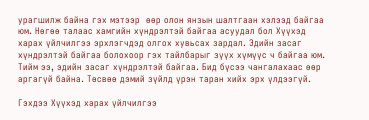урагшилж байна гэх мэтээр  өөр олон янзын шалтгаан хэлээд байгаа юм. Нөгөө талаас хамгийн хүндрэлтэй байгаа асуудал бол Хүүхэд харах үйлчилгээ эрхлэгчдэд олгох хувьсах зардал. Эдийн засаг хүндрэлтэй байгаа болохоор гэх тайлбарыг зүүх хүмүүс ч байгаа юм. Тийм ээ, эдийн засаг хүндрэлтэй байгаа. Бид бүсээ чангалахаас өөр аргагүй байна. Төсвөө дэмий зүйлд үрэн таран хийх эрх үлдээгүй.

Гэхдээ Хүүхэд харах үйлчилгээ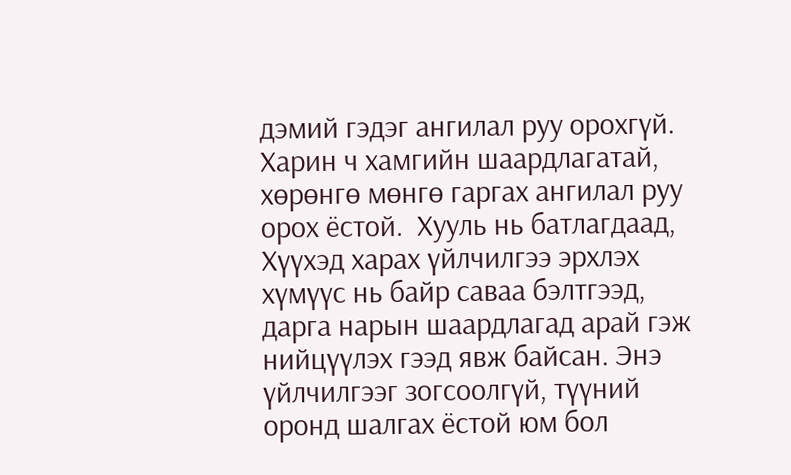дэмий гэдэг ангилал руу орохгүй. Харин ч хамгийн шаардлагатай, хөрөнгө мөнгө гаргах ангилал руу орох ёстой.  Хууль нь батлагдаад, Хүүхэд харах үйлчилгээ эрхлэх хүмүүс нь байр саваа бэлтгээд, дарга нарын шаардлагад арай гэж нийцүүлэх гээд явж байсан. Энэ үйлчилгээг зогсоолгүй, түүний оронд шалгах ёстой юм бол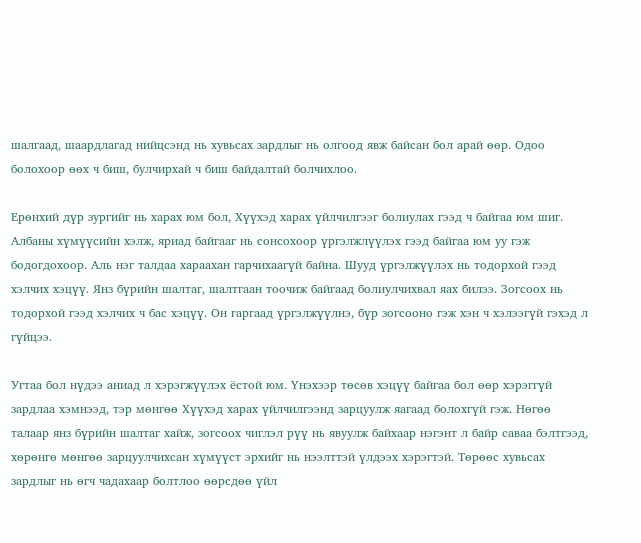шалгаад, шаардлагад нийцсэнд нь хувьсах зардлыг нь олгоод явж байсан бол арай өөр. Одоо болохоор өөх ч биш, булчирхай ч биш байдалтай болчихлоо.

Ерөнхий дүр зургийг нь харах юм бол, Хүүхэд харах үйлчилгээг болиулах гээд ч байгаа юм шиг. Албаны хүмүүсийн хэлж, яриад байгааг нь сонсохоор үргэлжлүүлэх гээд байгаа юм уу гэж бодогдохоор. Аль нэг талдаа хараахан гарчихаагүй байна. Шууд үргэлжүүлэх нь тодорхой гээд хэлчих хэцүү. Янз бүрийн шалтаг, шалтгаан тоочиж байгаад болиулчихвал яах билээ. Зогсоох нь тодорхой гээд хэлчих ч бас хэцүү. Он гаргаад үргэлжүүлнэ, бүр зогсооно гэж хэн ч хэлээгүй гэхэд л гүйцээ.

Угтаа бол нүдээ аниад л хэрэгжүүлэх ёстой юм. Үнэхээр төсөв хэцүү байгаа бол өөр хэрэггүй зардлаа хэмнээд, тэр мөнгөө Хүүхэд харах үйлчилгээнд зарцуулж яагаад болохгүй гэж. Нөгөө талаар янз бүрийн шалтаг хайж, зогсоох чиглэл рүү нь явуулж байхаар нэгэнт л байр саваа бэлтгээд, хөрөнгө мөнгөө зарцуулчихсан хүмүүст эрхийг нь нээлттэй үлдээх хэрэгтэй. Төрөөс хувьсах зардлыг нь өгч чадахаар болтлоо өөрсдөө үйл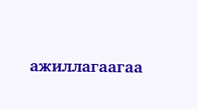ажиллагаагаа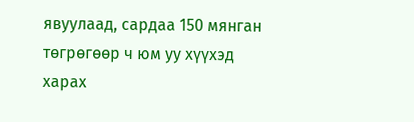явуулаад, сардаа 150 мянган төгрөгөөр ч юм уу хүүхэд харах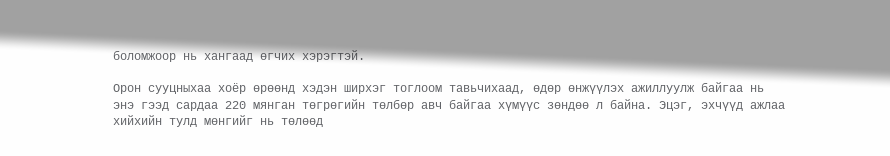боломжоор нь хангаад өгчих хэрэгтэй.

Орон сууцныхаа хоёр өрөөнд хэдэн ширхэг тоглоом тавьчихаад, өдөр өнжүүлэх ажиллуулж байгаа нь энэ гээд сардаа 220 мянган төгрөгийн төлбөр авч байгаа хүмүүс зөндөө л байна. Эцэг, эхчүүд ажлаа хийхийн тулд мөнгийг нь төлөөд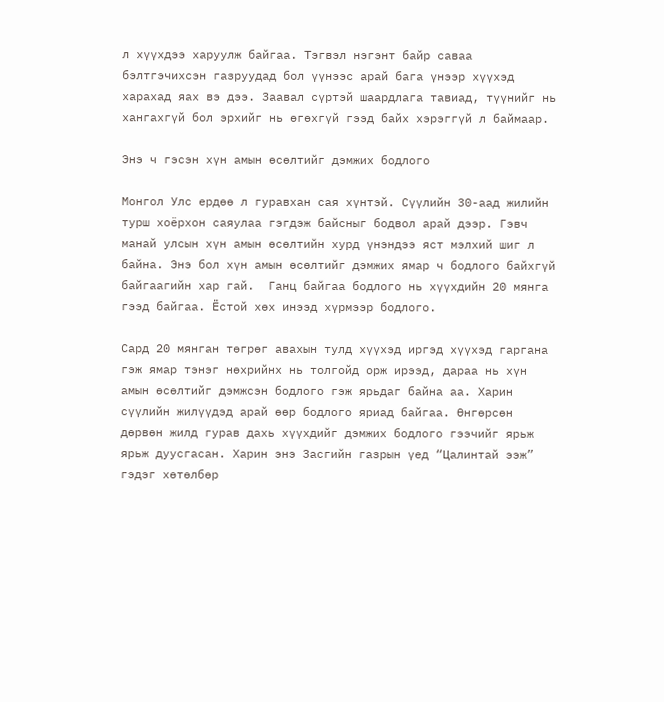л хүүхдээ харуулж байгаа. Тэгвэл нэгэнт байр саваа бэлтгэчихсэн газруудад бол үүнээс арай бага үнээр хүүхэд харахад яах вэ дээ. Заавал сүртэй шаардлага тавиад, түүнийг нь хангахгүй бол эрхийг нь өгөхгүй гээд байх хэрэггүй л баймаар.

Энэ ч гэсэн хүн амын өсөлтийг дэмжих бодлого

Монгол Улс ердөө л гуравхан сая хүнтэй. Сүүлийн 30-аад жилийн турш хоёрхон саяулаа гэгдэж байсныг бодвол арай дээр. Гэвч манай улсын хүн амын өсөлтийн хурд үнэндээ яст мэлхий шиг л байна. Энэ бол хүн амын өсөлтийг дэмжих ямар ч бодлого байхгүй байгаагийн хар гай.  Ганц байгаа бодлого нь хүүхдийн 20 мянга гээд байгаа. Ёстой хөх инээд хүрмээр бодлого.

Сард 20 мянган төгрөг авахын тулд хүүхэд иргэд хүүхэд гаргана гэж ямар тэнэг нөхрийнх нь толгойд орж ирээд, дараа нь хүн амын өсөлтийг дэмжсэн бодлого гэж ярьдаг байна аа. Харин сүүлийн жилүүдэд арай өөр бодлого яриад байгаа. Өнгөрсөн дөрвөн жилд гурав дахь хүүхдийг дэмжих бодлого гээчийг ярьж ярьж дуусгасан. Харин энэ Засгийн газрын үед “Цалинтай ээж” гэдэг хөтөлбөр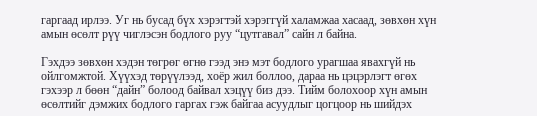гаргаад ирлээ. Уг нь бусад бүх хэрэгтэй хэрэггүй халамжаа хасаад, зөвхөн хүн амын өсөлт рүү чиглэсэн бодлого руу “цутгавал” сайн л байна.

Гэхдээ зөвхөн хэдэн төгрөг өгнө гээд энэ мэт бодлого урагшаа явахгүй нь ойлгомжтой. Хүүхэд төрүүлээд, хоёр жил боллоо, дараа нь цэцэрлэгт өгөх гэхээр л бөөн “дайн” болоод байвал хэцүү биз дээ. Тийм болохоор хүн амын өсөлтийг дэмжих бодлого гаргах гэж байгаа асуудлыг цогцоор нь шийдэх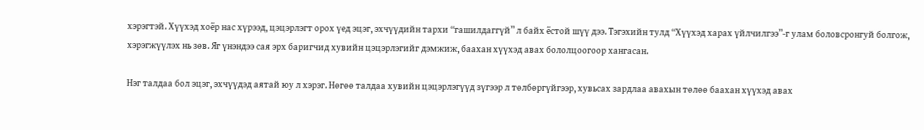хэрэгтэй. Хүүхэд хоёр нас хүрээд, цэцэрлэгт орох үед эцэг, эхчүүдийн тархи “гашилдаггүй” л байх ёстой шүү дээ. Тэгэхийн тулд “Хүүхэд харах үйлчилгээ”-г улам боловсронгуй болгож, хэрэгжүүлэх нь зөв. Яг үнэндээ сая эрх баригчид хувийн цэцэрлэгийг дэмжиж, баахан хүүхэд авах бололцоогоор хангасан.

Нэг талдаа бол эцэг, эхчүүдэд аятай юу л хэрэг. Нөгөө талдаа хувийн цэцэрлэгүүд зүгээр л төлбөргүйгээр, хувьсах зардлаа авахын төлөө баахан хүүхэд авах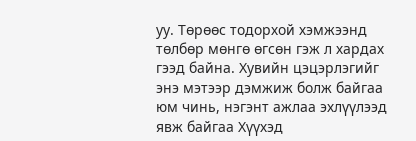уу. Төрөөс тодорхой хэмжээнд төлбөр мөнгө өгсөн гэж л хардах гээд байна. Хувийн цэцэрлэгийг энэ мэтээр дэмжиж болж байгаа юм чинь, нэгэнт ажлаа эхлүүлээд явж байгаа Хүүхэд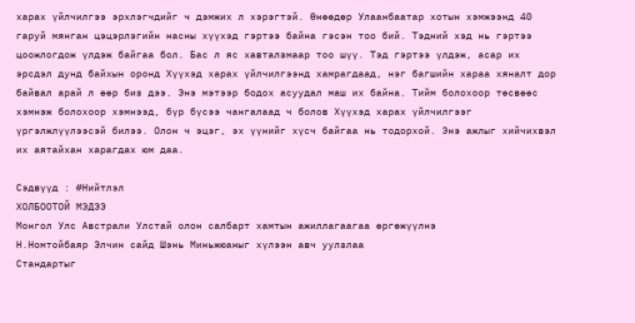харах үйлчилгээ эрхлэгчдийг ч дэмжих л хэрэгтэй. Өнөөдөр Улаанбаатар хотын хэмжээнд 40 гаруй мянган цэцэрлэгийн насны хүүхэд гэртээ байна гэсэн тоо бий. Тэдний хэд нь гэртээ цоожлогдож үлдэж байгаа бол. Бас л яс хавталзмаар тоо шүү. Тэд гэртээ үлдэж, асар их эрсдэл дунд байхын оронд Хүүхэд харах үйлчилгээнд хамрагдаад, нэг багшийн хараа хяналт дор байвал арай л өөр биз дээ. Энэ мэтээр бодох асуудал маш их байна. Тийм болохоор төсвөөс хэмнэж болохоор хэмнээд, бүр бүсээ чангалаад ч болов Хүүхэд харах үйлчилгээг үргэлжлүүлээсэй билээ. Олон ч эцэг, эх үүнийг хүсч байгаа нь тодорхой. Энэ ажлыг хийчихвэл их аятайхан харагдах юм даа.

Сэдвүүд : #Нийтлэл
ХОЛБООТОЙ МЭДЭЭ
Монгол Улс Австрали Улстай олон салбарт хамтын ажиллагаагаа өргөжүүлнэ
Н.Номтойбаяр Элчин сайд Шэнь Миньжюаныг хүлээн авч уулзлаа
Стандартыг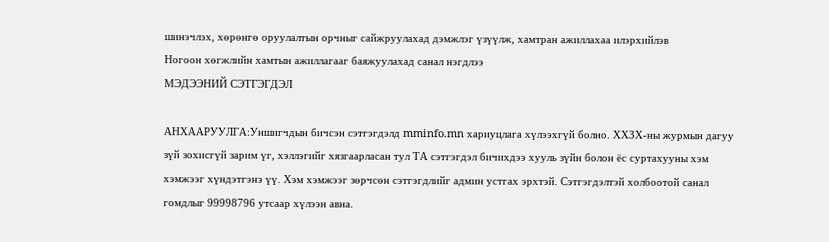шинэчлэх, хөрөнгө оруулалтын орчныг сайжруулахад дэмжлэг үзүүлж, хамтран ажиллахаа илэрхийлэв
Ногоон хөгжлийн хамтын ажиллагааг баяжуулахад санал нэгдлээ
МЭДЭЭНИЙ СЭТГЭГДЭЛ

АНХААРУУЛГА:Уншигчдын бичсэн сэтгэгдэлд mminfo.mn хариуцлага хүлээхгүй болно. ХХЗХ-ны журмын дагуу зүй зохисгүй зарим үг, хэллэгийг хязгаарласан тул ТА сэтгэгдэл бичихдээ хууль зүйн болон ёс суртахууны хэм хэмжээг хүндэтгэнэ үү. Хэм хэмжээг зөрчсөн сэтгэгдлийг админ устгах эрхтэй. Сэтгэгдэлтэй холбоотой санал гомдлыг 99998796 утсаар хүлээн авна.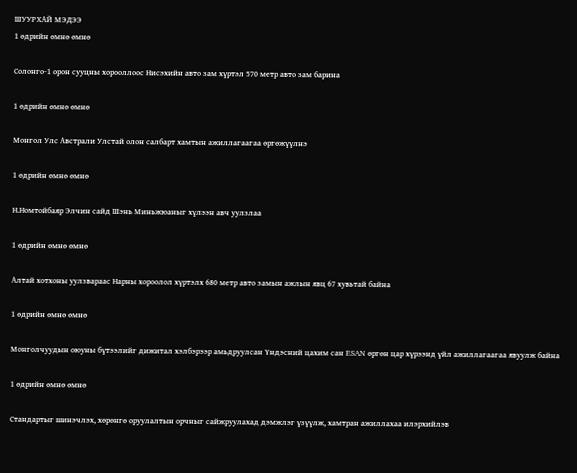ШУУРХАЙ МЭДЭЭ
1 өдрийн өмнө өмнө

Солонго-1 орон сууцны хорооллоос Нисэхийн авто зам хүртэл 570 метр авто зам барина

1 өдрийн өмнө өмнө

Монгол Улс Австрали Улстай олон салбарт хамтын ажиллагаагаа өргөжүүлнэ

1 өдрийн өмнө өмнө

Н.Номтойбаяр Элчин сайд Шэнь Миньжюаныг хүлээн авч уулзлаа

1 өдрийн өмнө өмнө

Алтай хотхоны уулзвараас Нарны хороолол хүртэлх 680 метр авто замын ажлын явц 67 хувьтай байна

1 өдрийн өмнө өмнө

Монголчуудын оюуны бүтээлийг дижитал хэлбэрээр амьдруулсан Үндэсний цахим сан ESAN өргөн цар хүрээнд үйл ажиллагаагаа явуулж байна

1 өдрийн өмнө өмнө

Стандартыг шинэчлэх, хөрөнгө оруулалтын орчныг сайжруулахад дэмжлэг үзүүлж, хамтран ажиллахаа илэрхийлэв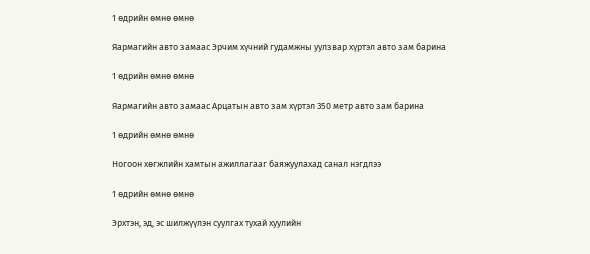1 өдрийн өмнө өмнө

Яармагийн авто замаас Эрчим хүчний гудамжны уулзвар хүртэл авто зам барина

1 өдрийн өмнө өмнө

Яармагийн авто замаас Арцатын авто зам хүртэл 350 метр авто зам барина

1 өдрийн өмнө өмнө

Ногоон хөгжлийн хамтын ажиллагааг баяжуулахад санал нэгдлээ

1 өдрийн өмнө өмнө

Эрхтэн, эд, эс шилжүүлэн суулгах тухай хуулийн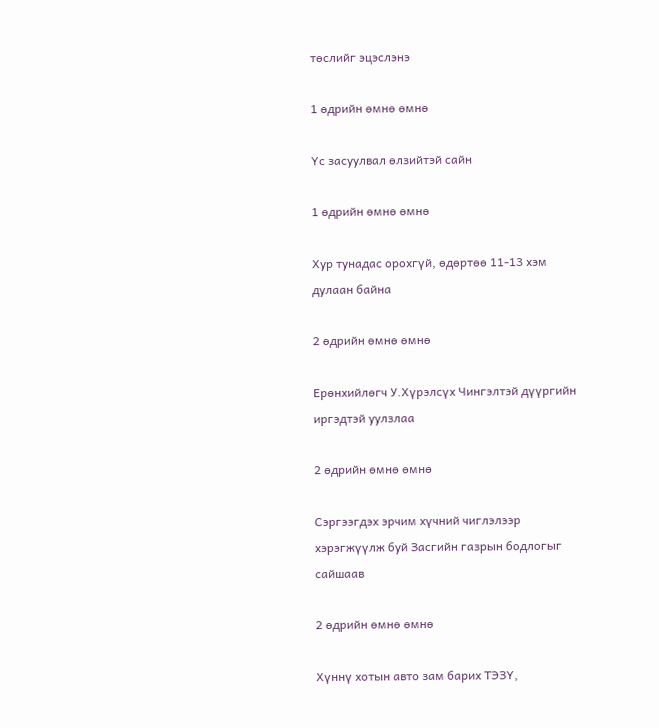төслийг эцэслэнэ

1 өдрийн өмнө өмнө

Үс засуулвал өлзийтэй сайн

1 өдрийн өмнө өмнө

Хур тунадас орохгүй, өдөртөө 11-13 хэм дулаан байна

2 өдрийн өмнө өмнө

Ерөнхийлөгч У.Хүрэлсүх Чингэлтэй дүүргийн иргэдтэй уулзлаа

2 өдрийн өмнө өмнө

Сэргээгдэх эрчим хүчний чиглэлээр хэрэгжүүлж буй Засгийн газрын бодлогыг сайшаав

2 өдрийн өмнө өмнө

Хүннү хотын авто зам барих ТЭЗҮ,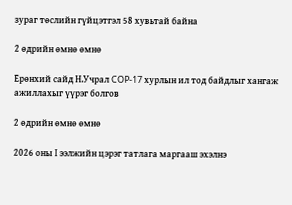зураг төслийн гүйцэтгэл 58 хувьтай байна

2 өдрийн өмнө өмнө

Ерөнхий сайд Н.Учрал COP-17 хурлын ил тод байдлыг хангаж ажиллахыг үүрэг болгов

2 өдрийн өмнө өмнө

2026 оны I ээлжийн цэрэг татлага маргааш эхэлнэ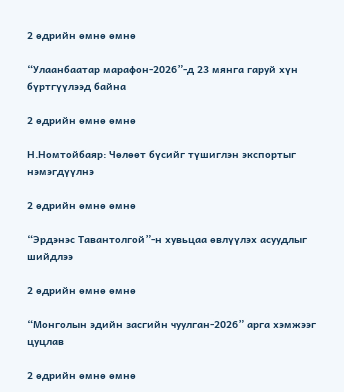2 өдрийн өмнө өмнө

“Улаанбаатар марафон-2026”-д 23 мянга гаруй хүн бүртгүүлээд байна

2 өдрийн өмнө өмнө

Н.Номтойбаяр: Чөлөөт бүсийг түшиглэн экспортыг нэмэгдүүлнэ

2 өдрийн өмнө өмнө

“Эрдэнэс Тавантолгой”-н хувьцаа өвлүүлэх асуудлыг шийдлээ

2 өдрийн өмнө өмнө

“Монголын эдийн засгийн чуулган-2026” арга хэмжээг цуцлав

2 өдрийн өмнө өмнө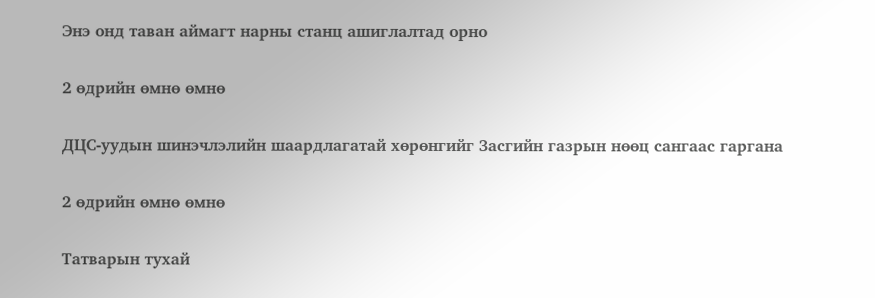Энэ онд таван аймагт нарны станц ашиглалтад орно

2 өдрийн өмнө өмнө

ДЦС-уудын шинэчлэлийн шаардлагатай хөрөнгийг Засгийн газрын нөөц сангаас гаргана

2 өдрийн өмнө өмнө

Татварын тухай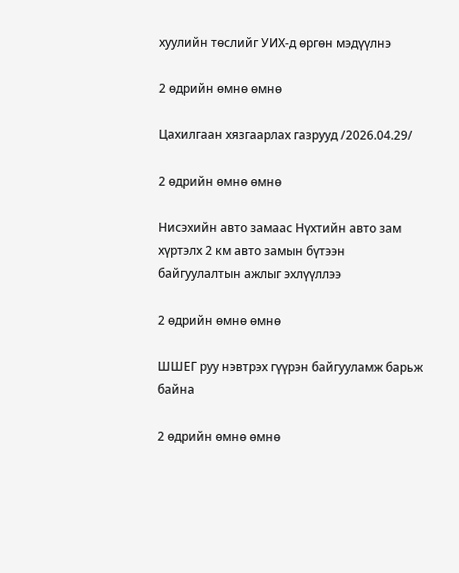хуулийн төслийг УИХ-д өргөн мэдүүлнэ

2 өдрийн өмнө өмнө

Цахилгаан хязгаарлах газрууд /2026.04.29/

2 өдрийн өмнө өмнө

Нисэхийн авто замаас Нүхтийн авто зам хүртэлх 2 км авто замын бүтээн байгуулалтын ажлыг эхлүүллээ

2 өдрийн өмнө өмнө

ШШЕГ руу нэвтрэх гүүрэн байгууламж барьж байна

2 өдрийн өмнө өмнө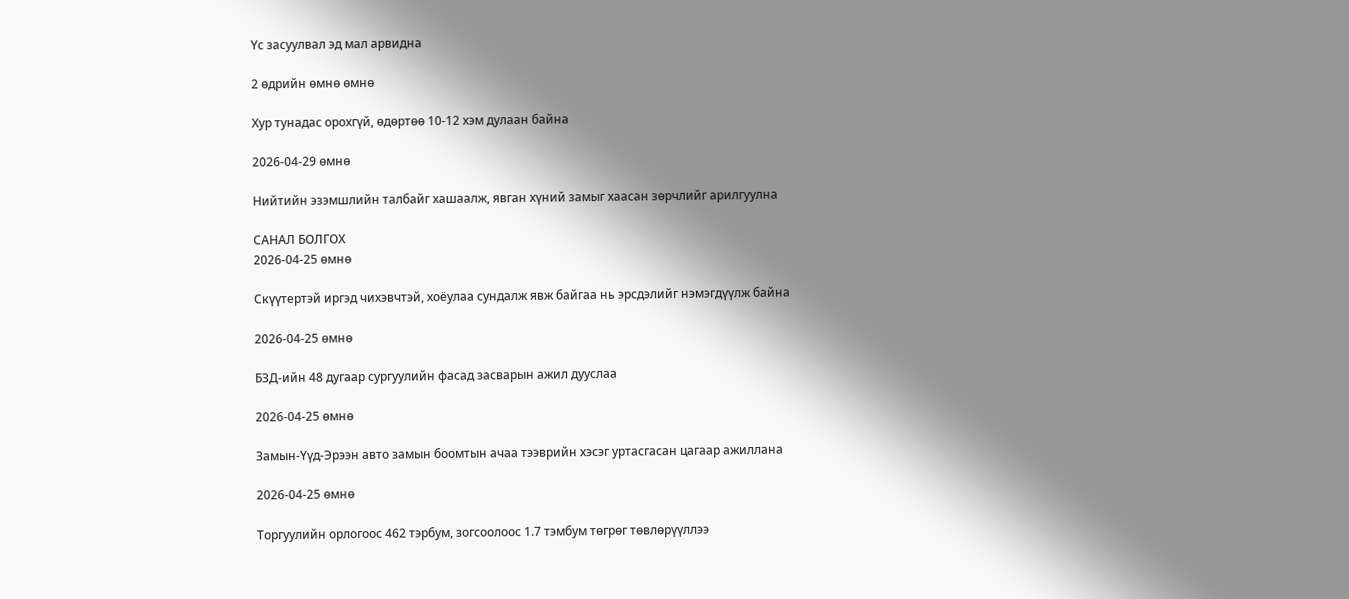Үс засуулвал эд мал арвидна

2 өдрийн өмнө өмнө

Хур тунадас орохгүй, өдөртөө 10-12 хэм дулаан байна

2026-04-29 өмнө

Нийтийн эзэмшлийн талбайг хашаалж, явган хүний замыг хаасан зөрчлийг арилгуулна

САНАЛ БОЛГОХ
2026-04-25 өмнө

Скүүтертэй иргэд чихэвчтэй, хоёулаа сундалж явж байгаа нь эрсдэлийг нэмэгдүүлж байна

2026-04-25 өмнө

БЗД-ийн 48 дугаар сургуулийн фасад засварын ажил дууслаа

2026-04-25 өмнө

Замын-Үүд-Эрээн авто замын боомтын ачаа тээврийн хэсэг уртасгасан цагаар ажиллана

2026-04-25 өмнө

Торгуулийн орлогоос 462 тэрбум, зогсоолоос 1.7 тэмбум төгрөг төвлөрүүллээ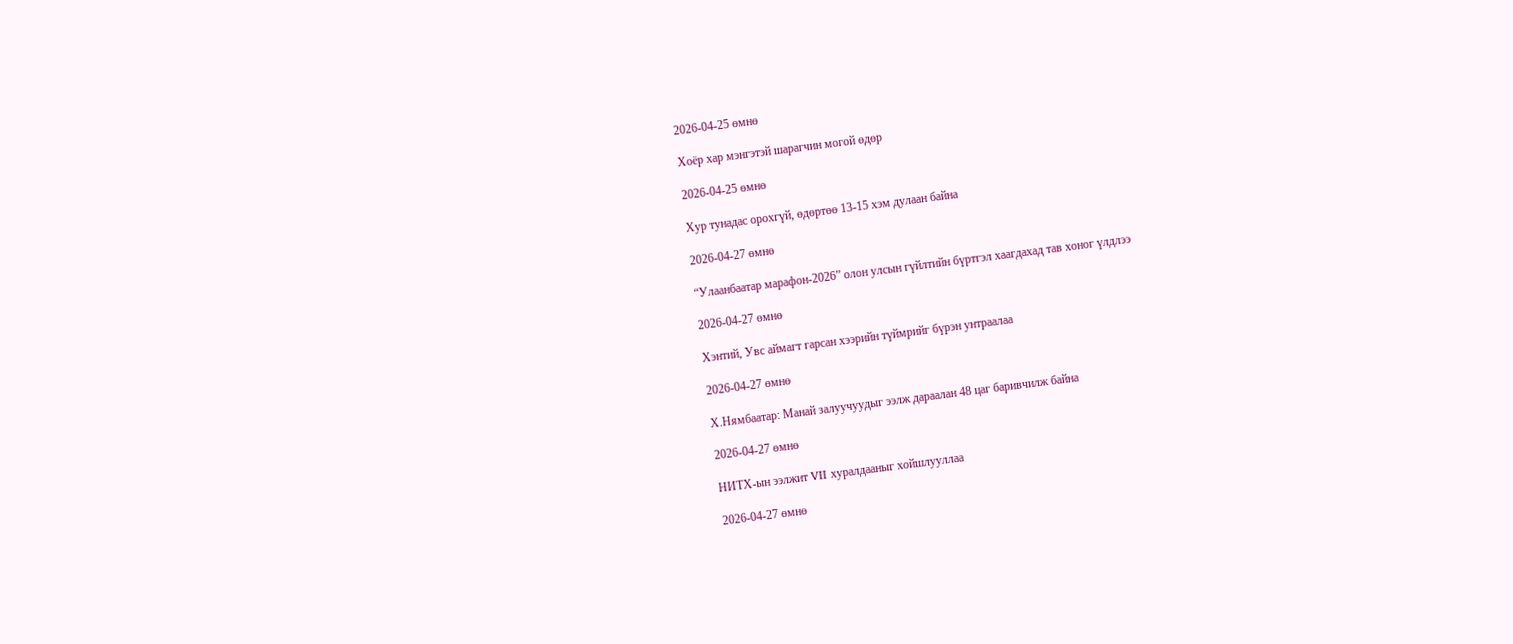2026-04-25 өмнө

Хоёр хар мэнгэтэй шарагчин могой өдөр

2026-04-25 өмнө

Хур тунадас орохгүй, өдөртөө 13-15 хэм дулаан байна

2026-04-27 өмнө

“Улаанбаатар марафон-2026” олон улсын гүйлтийн бүртгэл хаагдахад тав хоног үлдлээ

2026-04-27 өмнө

Хэнтий, Увс аймагт гарсан хээрийн түймрийг бүрэн унтраалаа

2026-04-27 өмнө

Х.Нямбаатар: Манай залуучуудыг ээлж дараалан 48 цаг баривчилж байна

2026-04-27 өмнө

НИТХ-ын ээлжит VII хуралдааныг хойшлууллаа

2026-04-27 өмнө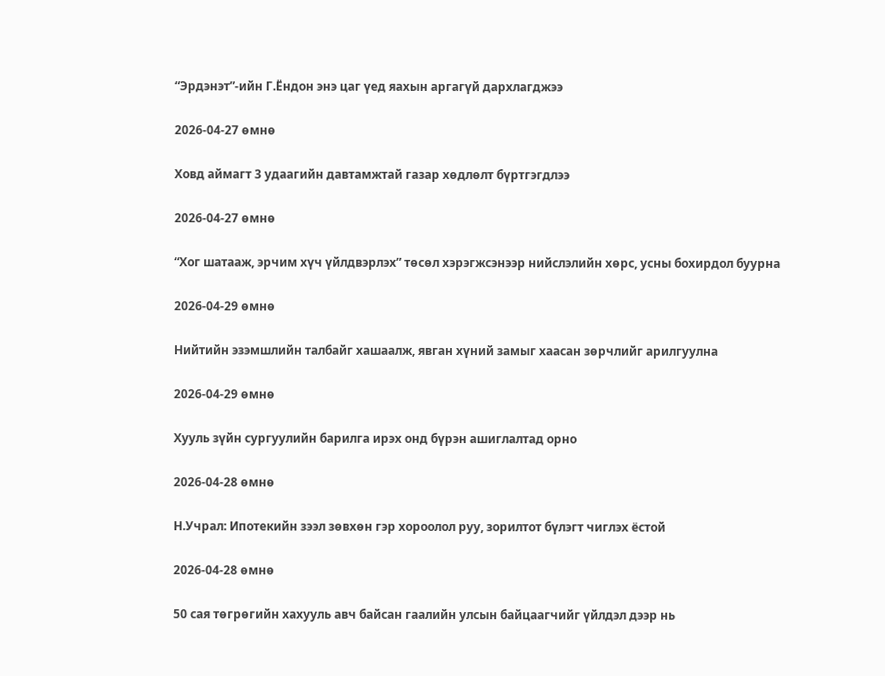“Эрдэнэт”-ийн Г.Ёндон энэ цаг үед яахын аргагүй дархлагджээ

2026-04-27 өмнө

Ховд аймагт 3 удаагийн давтамжтай газар хөдлөлт бүртгэгдлээ

2026-04-27 өмнө

“Хог шатааж, эрчим хүч үйлдвэрлэх” төсөл хэрэгжсэнээр нийслэлийн хөрс, усны бохирдол буурна

2026-04-29 өмнө

Нийтийн эзэмшлийн талбайг хашаалж, явган хүний замыг хаасан зөрчлийг арилгуулна

2026-04-29 өмнө

Хууль зүйн сургуулийн барилга ирэх онд бүрэн ашиглалтад орно

2026-04-28 өмнө

Н.Учрал: Ипотекийн зээл зөвхөн гэр хороолол руу, зорилтот бүлэгт чиглэх ёстой

2026-04-28 өмнө

50 сая төгрөгийн хахууль авч байсан гаалийн улсын байцаагчийг үйлдэл дээр нь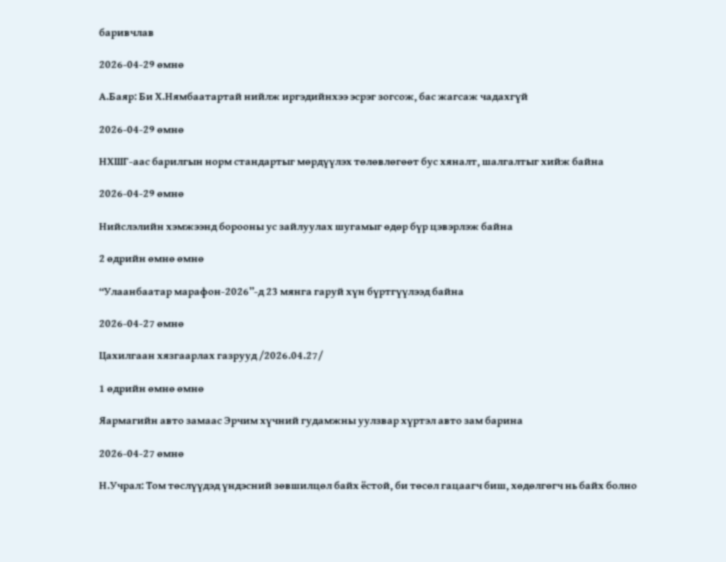баривчлав

2026-04-29 өмнө

А.Баяр: Би Х.Нямбаатартай нийлж иргэдийнхээ эсрэг зогсож, бас жагсаж чадахгүй

2026-04-29 өмнө

НХШГ-аас барилгын норм стандартыг мөрдүүлэх төлөвлөгөөт бус хяналт, шалгалтыг хийж байна

2026-04-29 өмнө

Нийслэлийн хэмжээнд борооны ус зайлуулах шугамыг өдөр бүр цэвэрлэж байна

2 өдрийн өмнө өмнө

“Улаанбаатар марафон-2026”-д 23 мянга гаруй хүн бүртгүүлээд байна

2026-04-27 өмнө

Цахилгаан хязгаарлах газрууд /2026.04.27/

1 өдрийн өмнө өмнө

Яармагийн авто замаас Эрчим хүчний гудамжны уулзвар хүртэл авто зам барина

2026-04-27 өмнө

Н.Учрал: Том төслүүдэд үндэсний зөвшилцөл байх ёстой, би төсөл гацаагч биш, хөдөлгөгч нь байх болно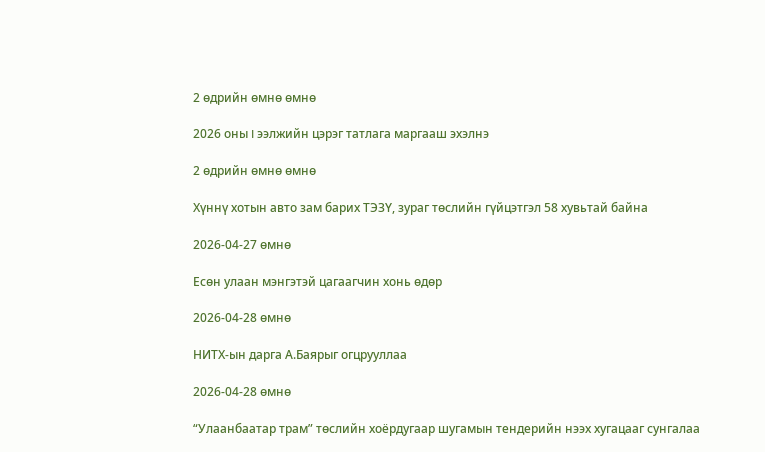2 өдрийн өмнө өмнө

2026 оны I ээлжийн цэрэг татлага маргааш эхэлнэ

2 өдрийн өмнө өмнө

Хүннү хотын авто зам барих ТЭЗҮ, зураг төслийн гүйцэтгэл 58 хувьтай байна

2026-04-27 өмнө

Есөн улаан мэнгэтэй цагаагчин хонь өдөр

2026-04-28 өмнө

НИТХ-ын дарга А.Баярыг огцрууллаа

2026-04-28 өмнө

“Улаанбаатар трам” төслийн хоёрдугаар шугамын тендерийн нээх хугацааг сунгалаа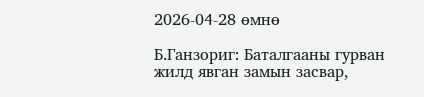2026-04-28 өмнө

Б.Ганзориг: Баталгааны гурван жилд явган замын засвар,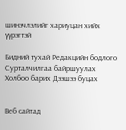шинэчлэлийг хариуцан хийх үүрэгтэй

Бидний тухай Редакцийн бодлого Сурталчилгаа байршуулах Холбоо барих Дээшээ буцах


Веб сайтад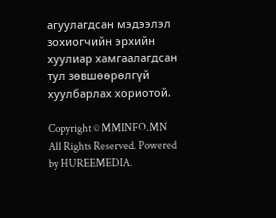агуулагдсан мэдээлэл зохиогчийн эрхийн хуулиар хамгаалагдсан тул зөвшөөрөлгүй хуулбарлах хориотой.

Copyright © MMINFO.MN All Rights Reserved. Powered by HUREEMEDIA.